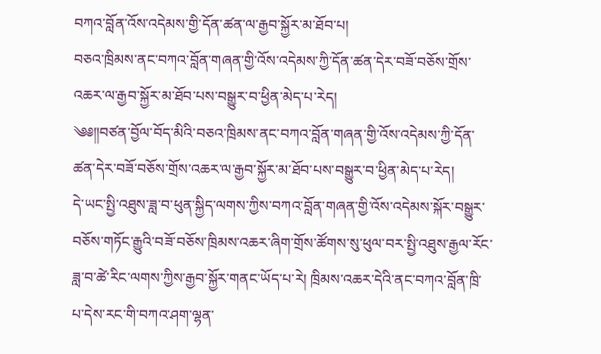བཀའ་བློན་འོས་འདེམས་གྱི་དོན་ཚན་ལ་རྒྱབ་སྐྱོར་མ་ཐོབ་པ།
བཅའ་ཁྲིམས་ནང་བཀའ་བློན་གཞན་གྱི་འོས་འདེམས་ཀྱི་དོན་ཚན་དེར་བཟོ་བཅོས་གྲོས་འཆར་ལ་རྒྱབ་སྐྱོར་མ་ཐོབ་པས་བསྒྱུར་བ་ཕྱིན་མེད་པ་རེད།
༄༅༎བཙན་བྱོལ་བོད་མིའི་བཅའ་ཁྲིམས་ནང་བཀའ་བློན་གཞན་གྱི་འོས་འདེམས་ཀྱི་དོན་ཚན་དེར་བཟོ་བཅོས་གྲོས་འཆར་ལ་རྒྱབ་སྐྱོར་མ་ཐོབ་པས་བསྒྱུར་བ་ཕྱིན་མེད་པ་རེད།
དེ་ཡང་སྤྱི་འཐུས་ཟླ་བ་ཕུན་སྐྱིད་ལགས་ཀྱིས་བཀའ་བློན་གཞན་གྱི་འོས་འདེམས་སྐོར་བསྒྱུར་བཅོས་གཏོང་རྒྱུའི་བཟོ་བཅོས་ཁྲིམས་འཆར་ཞིག་གྲོས་ཚོགས་སུ་ཕུལ་བར་སྤྱི་འཐུས་རྒྱལ་རོང་ཟླ་བ་ཚེ་རིང་ལགས་ཀྱིས་རྒྱབ་སྐྱོར་གནང་ཡོད་པ་རེ། ཁྲིམས་འཆར་དེའི་ནང་བཀའ་བློན་ཁྲི་པ་དེས་རང་གི་བཀའ་ཤག་ལྷན་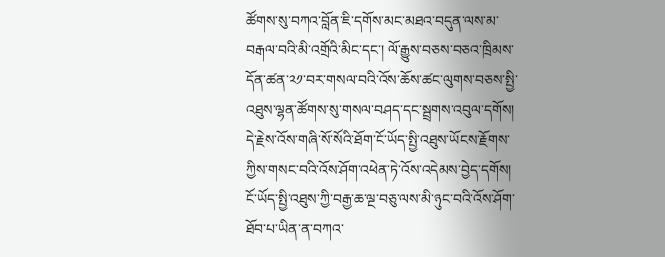ཚོགས་སུ་བཀའ་བློན་ཇི་དགོས་མང་མཐའ་བདུན་ལས་མ་བརྒལ་བའི་མི་འགྲོའི་མིང་དང་། ལོ་རྒྱུས་བཅས་བཅའ་ཁྲིམས་དོན་ཚན་༢༡་བར་གསལ་བའི་འོས་ཆོས་ཚང་ལུགས་བཅས་སྤྱི་འཐུས་ལྷན་ཚོགས་སུ་གསལ་བཤད་དང་སྦྲགས་འབུལ་དགོས།  དེ་རྗེས་འོས་གཞི་སོ་སོའི་ཐོག་ངོ་ཡོད་སྤྱི་འཐུས་ཡོངས་རྗོགས་ཀྱིས་གསང་བའི་འོས་ཤོག་འཕེན་ཏེ་འོས་འདེམས་བྱེད་དགོས།  ངོ་ཡོད་སྤྱི་འཐུས་ཀྱི་བརྒྱ་ཆ་ལྔ་བཅུ་ལས་མི་ཉུང་བའི་འོས་ཤོག་ཐོབ་པ་ཡིན་ན་བཀའ་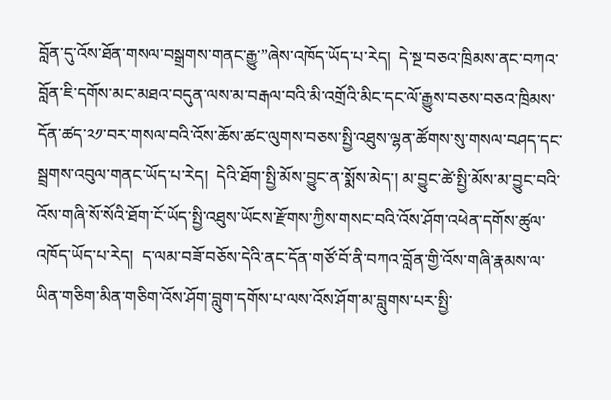བློན་དུ་འོས་ཐོན་གསལ་བསྒྲགས་གནང་རྒྱུ་”ཞེས་འཁོད་ཡོད་པ་རེད།  དེ་སྔ་བཅའ་ཁྲིམས་ནང་བཀའ་བློན་ཇི་དགོས་མང་མཐའ་བདུན་ལས་མ་བརྒལ་བའི་མི་འགྲོའི་མིང་དང་ལོ་རྒྱུས་བཅས་བཅའ་ཁྲིམས་དོན་ཚད་༢༡་བར་གསལ་བའི་འོས་ཆོས་ཚང་ལུགས་བཅས་སྤྱི་འཐུས་ལྷན་ཚོགས་སུ་གསལ་བཤད་དང་སྦྲགས་འབུལ་གནང་ཡོད་པ་རེད།  དེའི་ཐོག་སྤྱི་མོས་བྱུང་ན་སྨོས་མེད་། མ་བྱུང་ཚེ་སྤྱི་མོས་མ་བྱུང་བའི་འོས་གཞི་སོ་སོའི་ཐོག་ངོ་ཡོད་སྤྱི་འཐུས་ཡོངས་རྫོགས་ཀྱིས་གསང་བའི་འོས་ཤོག་འཕེན་དགོས་ཚུལ་འཁོད་ཡོད་པ་རེད།  ད་ལམ་བཟོ་བཅོས་དེའི་ནང་དོན་གཙོ་བོ་ནི་བཀའ་བློན་གྱི་འོས་གཞི་རྣམས་ལ་ཡིན་གཅིག་མིན་གཅིག་འོས་ཤོག་བླུག་དགོས་པ་ལས་འོས་ཤོག་མ་བླུགས་པར་སྤྱི་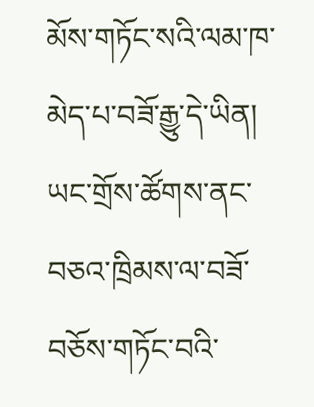མོས་གཏོང་སའི་ལམ་ཁ་མེད་པ་བཟོ་རྒྱུ་དེ་ཡིན། ཡང་གྲོས་ཚོགས་ནང་བཅའ་ཁྲིམས་ལ་བཟོ་བཅོས་གཏོང་བའི་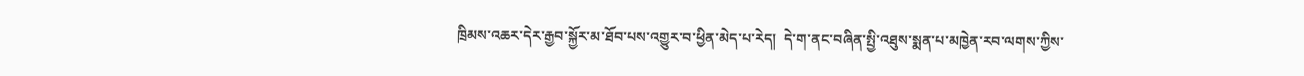ཁྲིམས་འཆར་དེར་རྒྱབ་སྐྱོར་མ་ཐོབ་པས་འགྱུར་བ་ཕྱིན་མེད་པ་རེད།  དེ་ག་ནང་བཞིན་སྤྱི་འཐུས་སྨན་པ་མཁྱེན་རབ་ལགས་ཀྱིས་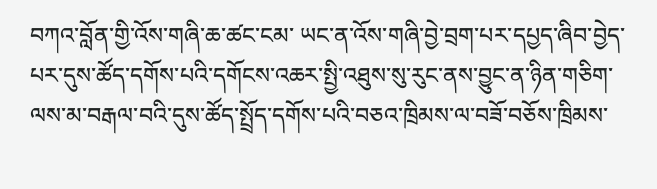བཀའ་བློན་གྱི་འོས་གཞི་ཆ་ཚང་ངམ་ ཡང་ན་འོས་གཞི་བྱེ་བྲག་པར་དཔྱད་ཞིབ་བྱེད་པར་དུས་ཚོད་དགོས་པའི་དགོངས་འཆར་སྤྱི་འཐུས་སུ་རུང་ནས་བྱུང་ན་ཉིན་གཅིག་ལས་མ་བརྒལ་བའི་དུས་ཚོད་སྤྲོད་དགོས་པའི་བཅའ་ཁྲིམས་ལ་བཟོ་བཅོས་ཁྲིམས་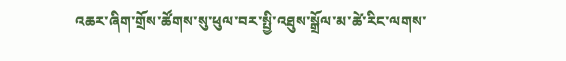འཆར་ཞིག་གྲོས་ཚོགས་སུ་ཕུལ་བར་སྤྱི་འཐུས་སྒྲོལ་མ་ཚེ་རིང་ལགས་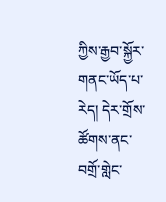ཀྱིས་རྒྱབ་སྐྱོར་གནང་ཡོད་པ་རེད། དེར་གྲོས་ཚོགས་ནང་བགྲོ་གླེང་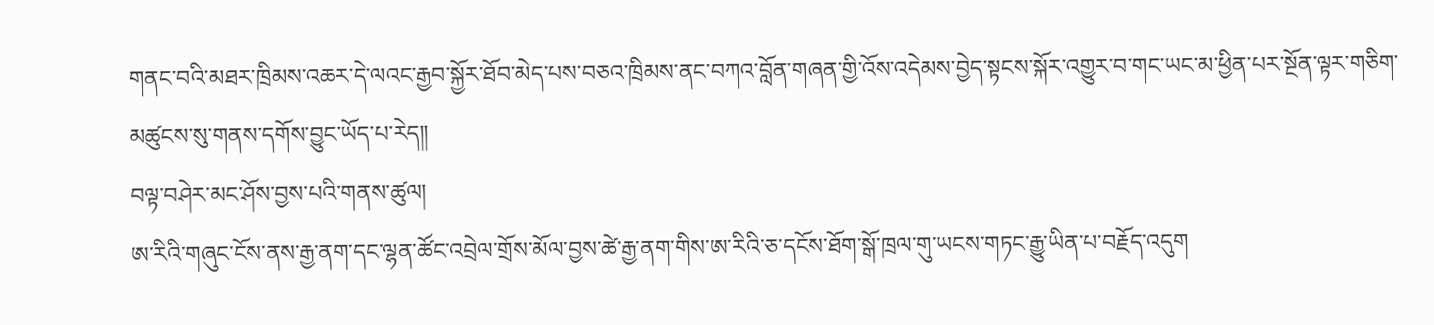གནང་བའི་མཐར་ཁྲིམས་འཆར་དེ་ལའང་རྒྱབ་སྐྱོར་ཐོབ་མེད་པས་བཅའ་ཁྲིམས་ནང་བཀའ་བློན་གཞན་གྱི་འོས་འདེམས་བྱེད་སྟངས་སྐོར་འགྱུར་བ་གང་ཡང་མ་ཕྱིན་པར་སྔོན་ལྟར་གཅིག་མཚུངས་སུ་གནས་དགོས་བྱུང་ཡོད་པ་རེད༎
བལྟ་བཤེར་མང་ཤོས་བྱས་པའི་གནས་ཚུལ།
ཨ་རིའི་གཞུང་ངོས་ནས་རྒྱ་ནག་དང་ལྷན་ཚོང་འབྲེལ་གྲོས་མོལ་བྱས་ཚེ་རྒྱ་ནག་གིས་ཨ་རིའི་ཅ་དངོས་ཐོག་སྒོ་ཁྲལ་གུ་ཡངས་གཏང་རྒྱུ་ཡིན་པ་བརྗོད་འདུག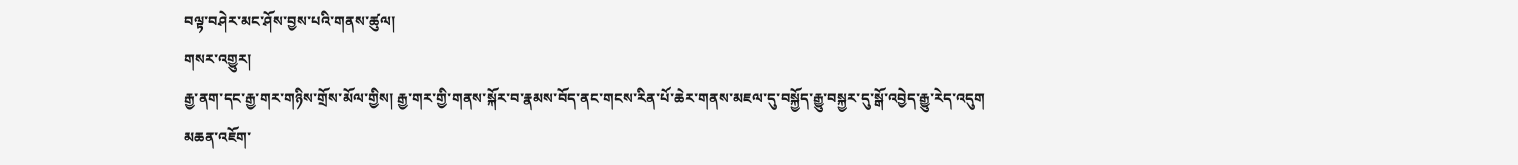བལྟ་བཤེར་མང་ཤོས་བྱས་པའི་གནས་ཚུལ།
གསར་འགྱུར།
རྒྱ་ནག་དང་རྒྱ་གར་གཉིས་གྲོས་མོལ་གྱིས། རྒྱ་གར་གྱི་གནས་སྐོར་བ་རྣམས་བོད་ནང་གངས་རིན་པོ་ཆེར་གནས་མཇལ་དུ་བསྐྱོད་རྒྱུ་བསྐྱར་དུ་སྒོ་འབྱེད་རྒྱུ་རེད་འདུག
མཆན་འཇོག་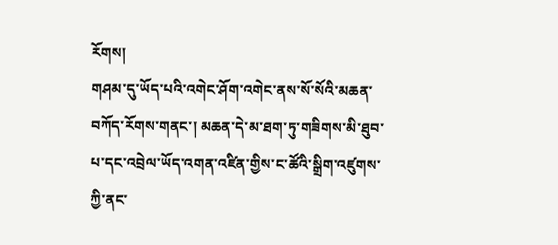རོགས།
གཤམ་དུ་ཡོད་པའི་འགེང་ཤོག་འགེང་ནས་སོ་སོའི་མཆན་བཀོད་རོགས་གནང་། མཆན་དེ་མ་ཐག་ཏུ་གཟིགས་མི་ཐུབ་པ་དང་འབྲེལ་ཡོད་འགན་འཛིན་གྱིས་ང་ཚོའི་སྒྲིག་འཛུགས་ཀྱི་ནང་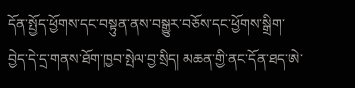དོན་སྤྱོད་ཕྱོགས་དང་བསྟུན་ནས་བསྒྱུར་བཅོས་དང་ཕྱོགས་སྒྲིག་བྱེད་དེ་དྲ་གནས་ཐོག་ཁྱབ་སྤེལ་བྱ་སྲིད། མཆན་གྱི་ནང་དོན་ཐད་ཨེ་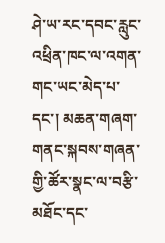ཤེ་ཡ་རང་དབང་རླུང་འཕྲིན་ཁང་ལ་འགན་གང་ཡང་མེད་པ་དང་། མཆན་གཞག་གནང་སྐབས་གཞན་གྱི་ཚོར་སྣང་ལ་བརྩི་མཐོང་དང་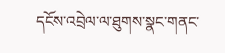དངོས་འབྲེལ་ལ་ཐུགས་སྣང་གནང་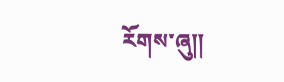རོགས་ཞུ༎